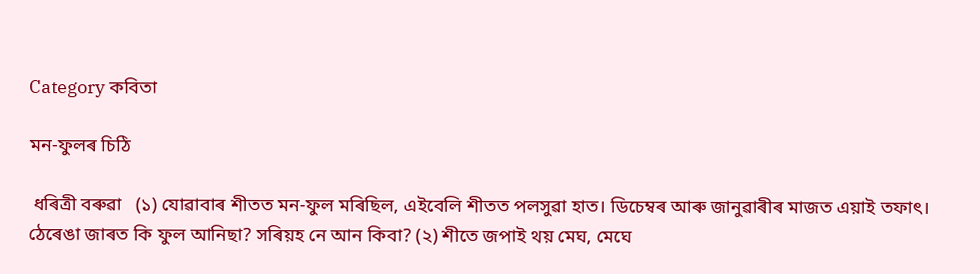Category কবিতা

মন-ফুলৰ চিঠি

 ধৰিত্ৰী বৰুৱা   (১) যোৱাবাৰ শীতত মন-ফুল মৰিছিল, এইবেলি শীতত পলসুৱা হাত। ডিচেম্বৰ আৰু জানুৱাৰীৰ মাজত এয়াই তফাৎ। ঠেৰেঙা জাৰত কি ফুল আনিছা? সৰিয়হ নে আন কিবা? (২) শীতে জপাই থয় মেঘ, মেঘে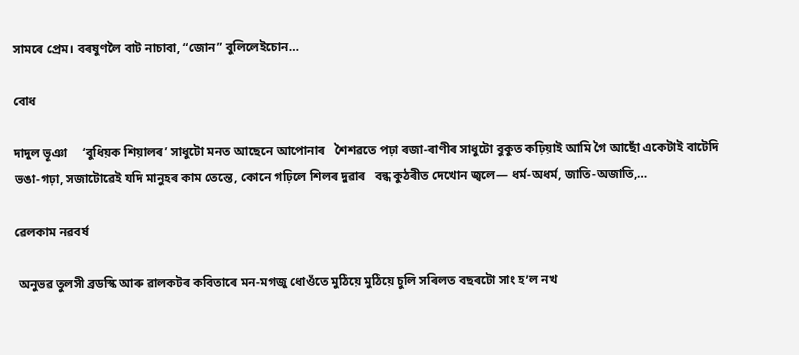সামৰে প্ৰেম। বৰষুণলৈ বাট নাচাবা, “জোন” বুলিলেইচোন…

বোধ

দাদুল ভূঞা     ‘বুধিয়ক শিয়ালৰ’ সাধুটো মনত আছেনে আপোনাৰ   শৈশৱতে পঢ়া ৰজা-ৰাণীৰ সাধুটো বুকুত কঢ়িয়াই আমি গৈ আছোঁ একেটাই বাটেদি   ভঙা-গঢ়া, সজাটোৱেই যদি মানুহৰ কাম তেন্তে, কোনে গঢ়িলে শিলৰ দুৱাৰ   বন্ধ কুঠৰীত দেখোন জ্বলে— ধৰ্ম-অধৰ্ম, জাতি-অজাতি,…

ৱেলকাম নৱবৰ্ষ

 অনুভৱ তুলসী ব্ৰডস্কি আৰু ৱালকটৰ কবিতাৰে মন-মগজু ধোওঁতে মুঠিয়ে মুঠিয়ে চুলি সৰিলত বছৰটো সাং হʼল নখ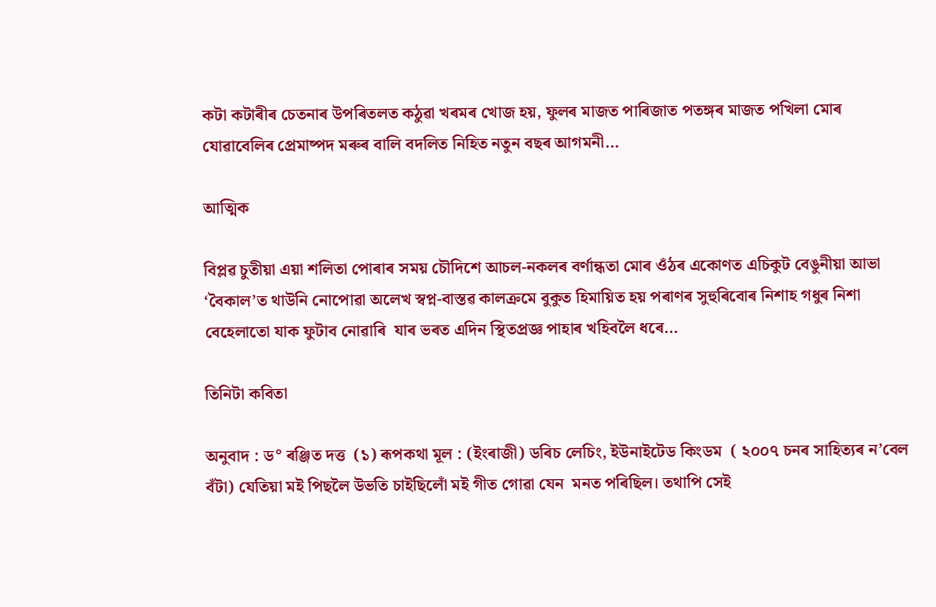কটা কটাৰীৰ চেতনাৰ উপৰিতলত কঠুৱা খৰমৰ খোজ হয়, ফুলৰ মাজত পাৰিজাত পতঙ্গৰ মাজত পখিলা মোৰ যোৱাবেলিৰ প্ৰেমাষ্পদ মৰুৰ বালি বদলিত নিহিত নতুন বছৰ আগমনী…

আত্মিক

বিপ্লৱ চুতীয়া এয়া শলিতা পোৰাৰ সময় চৌদিশে আচল-নকলৰ বৰ্ণান্ধতা মোৰ ওঁঠৰ একোণত এচিকুট বেঙুনীয়া আভা ‘বৈকাল’ত থাউনি নোপোৱা অলেখ স্বপ্ন-বাস্তৱ কালক্ৰমে বুকুত হিমায়িত হয় পৰাণৰ সুহুৰিবোৰ নিশাহ গধুৰ নিশা বেহেলাতো যাক ফুটাব নোৱাৰি  যাৰ ভৰত এদিন স্থিতপ্ৰজ্ঞ পাহাৰ খহিবলৈ ধৰে…

তিনিটা কবিতা

অনুবাদ : ড° ৰঞ্জিত দত্ত  (১) ৰূপকথা মূল : (ইংৰাজী) ডৰিচ লেচিং, ইউনাইটেড কিংডম  ( ২০০৭ চনৰ সাহিত্যৰ ন’বেল বঁটা) যেতিয়া মই পিছলৈ উভতি চাইছিলোঁ মই গীত গোৱা যেন  মনত পৰিছিল। তথাপি সেই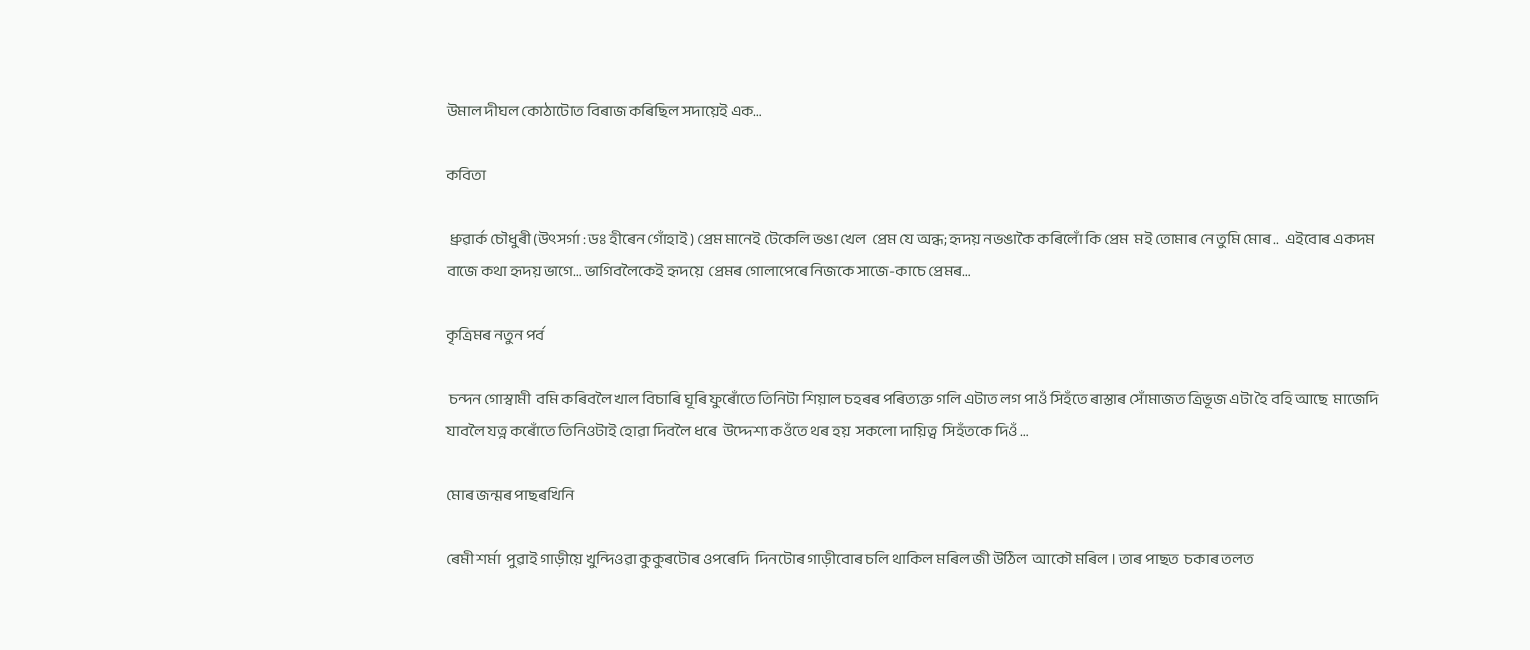উমাল দীঘল কোঠাটোত বিৰাজ কৰিছিল সদায়েই এক…

কবিতা

 ধ্ৰুৱাৰ্ক চৌধুৰী (উৎসৰ্গা : ডঃ হীৰেন গোঁহাই ) প্ৰেম মানেই টেকেলি ভঙা খেল  প্ৰেম যে অন্ধ; হৃদয় নভঙাকৈ কৰিলোঁ কি প্ৰেম  মই তোমাৰ নে তুমি মোৰ ..  এইবোৰ একদম বাজে কথা হৃদয় ভাগে… ভাগিবলৈকেই হৃদয়ে  প্ৰেমৰ গোলাপেৰে নিজকে সাজে-কাচে প্ৰেমৰ…

কৃত্ৰিমৰ নতুন পৰ্ব

 চন্দন গোস্বামী  বমি কৰিবলৈ খাল বিচাৰি ঘূৰি ফুৰোঁতে তিনিটা শিয়াল চহৰৰ পৰিত্যক্ত গলি এটাত লগ পাওঁ সিহঁতে ৰাস্তাৰ সোঁমাজত ত্ৰিভূজ এটা হৈ বহি আছে  মাজেদি যাবলৈ যত্ন কৰোঁতে তিনিওটাই হোৱা দিবলৈ ধৰে  উদ্দেশ্য কওঁতে থৰ হয়  সকলো দায়িত্ব  সিহঁতকে দিওঁ …

মোৰ জন্মৰ পাছৰখিনি

ৰেমী শৰ্মা  পুৱাই গাড়ীয়ে খুন্দিওৱা কুকুৰটোৰ ওপৰেদি  দিনটোৰ গাড়ীবোৰ চলি থাকিল মৰিল জী উঠিল  আকৌ মৰিল । তাৰ পাছত  চকাৰ তলত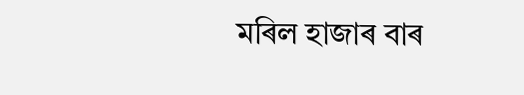মৰিল হাজাৰ বাৰ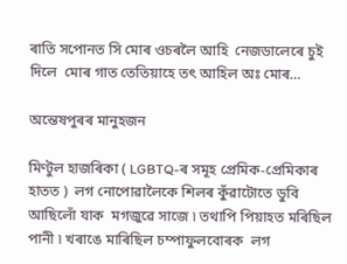ৰাতি সপোনত সি মোৰ ওচৰলৈ আহি  নেজডালেৰে চুই দিলে  মোৰ গাত তেতিয়াহে তৎ আহিল অঃ মোৰ…

অন্তেষপুৰৰ মানুহজন

মিণ্টুল হাজৰিকা ( LGBTQ-ৰ সমূহ প্ৰেমিক-প্ৰেমিকাৰ হাতত )  লগ নোপোৱালৈকে শিলৰ কুঁৱাটোতে ডুবি আছিলোঁ যাক  মগজুৱে সাজে ৷ তথাপি পিয়াহত মৰিছিল পানী ৷ খৰাঙে মাৰিছিল চম্পাফুলবোৰক  লগ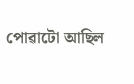পোৱাটো আছিল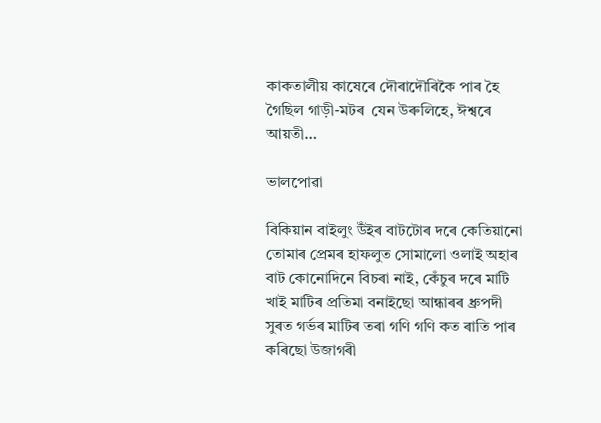কাকতালীয় কাষেৰে দৌৰাদৌৰিকৈ পাৰ হৈ গৈছিল গাড়ী-মটৰ  যেন উৰুলিহে, ঈশ্বৰে আয়তী…

ভালপোৱা

বিকিয়ান বাইলুং উঁইৰ বাটটোৰ দৰে কেতিয়ানো তোমাৰ প্ৰেমৰ হাফলুত সোমালো ওলাই ‌অহাৰ বাট কোনোদিনে বিচৰা নাই, কেঁচুৰ দৰে মাটি খাই মাটিৰ প্ৰতিমা বনাইছো আন্ধাৰৰ ধ্ৰুপদী সুৰত গৰ্ভৰ মাটিৰ তৰা গণি গণি কত ৰাতি পাৰ কৰিছো উজাগৰী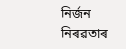নিৰ্জন নিৰৱতাৰ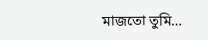মাজতো তুমি…